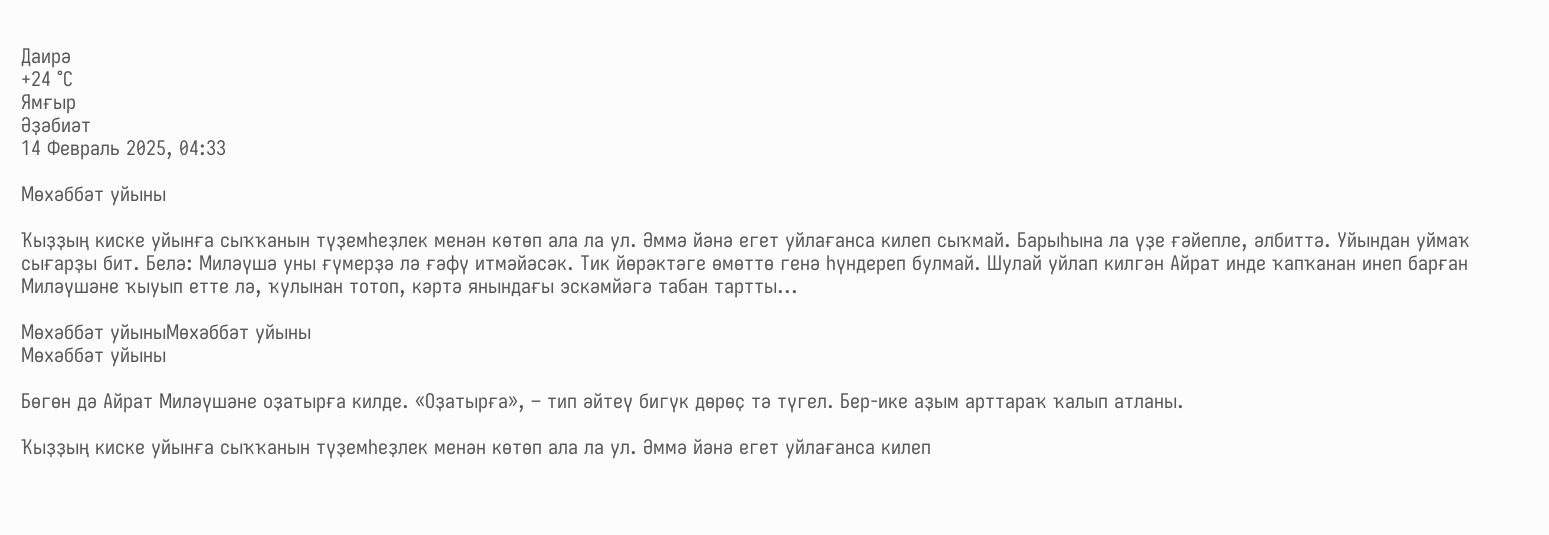Даирә
+24 °С
Ямғыр
Әҙәбиәт
14 Февраль 2025, 04:33

Мөхәббәт уйыны

Ҡыҙҙың киске уйынға сыҡҡанын түҙемһеҙлек менән көтөп ала ла ул. Әммә йәнә егет уйлағанса килеп сыҡмай. Барыһына ла үҙе ғәйепле, әлбиттә. Уйындан уймаҡ сығарҙы бит. Белә: Миләүшә уны ғүмерҙә лә ғәфү итмәйәсәк. Тик йөрәктәге өмөттө генә һүндереп булмай. Шулай уйлап килгән Айрат инде ҡапҡанан инеп барған Миләүшәне ҡыуып етте лә, ҡулынан тотоп, кәртә янындағы эскәмйәгә табан тартты...

Мөхәббәт уйыныМөхәббәт уйыны
Мөхәббәт уйыны

Бөгөн дә Айрат Миләүшәне оҙатырға килде. «Оҙатырға», – тип әйтеү бигүк дөрөҫ тә түгел. Бер-ике аҙым арттараҡ ҡалып атланы.

Ҡыҙҙың киске уйынға сыҡҡанын түҙемһеҙлек менән көтөп ала ла ул. Әммә йәнә егет уйлағанса килеп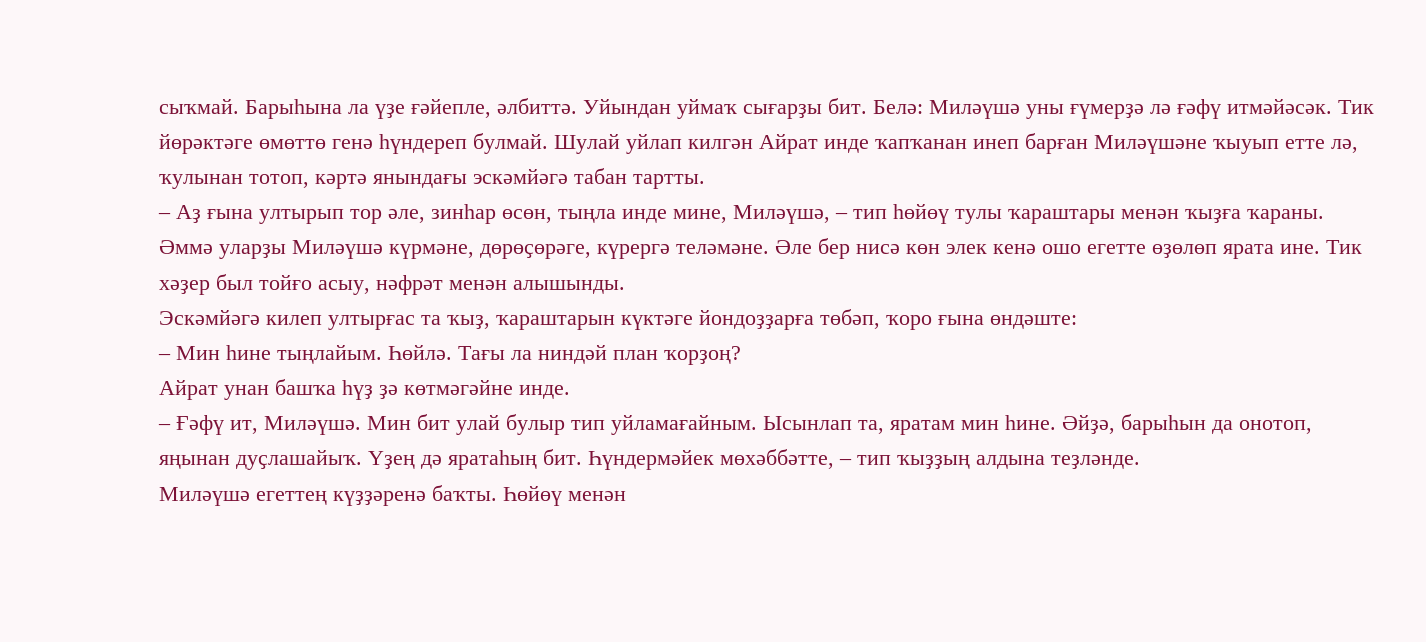сыҡмай. Барыһына ла үҙе ғәйепле, әлбиттә. Уйындан уймаҡ сығарҙы бит. Белә: Миләүшә уны ғүмерҙә лә ғәфү итмәйәсәк. Тик йөрәктәге өмөттө генә һүндереп булмай. Шулай уйлап килгән Айрат инде ҡапҡанан инеп барған Миләүшәне ҡыуып етте лә, ҡулынан тотоп, кәртә янындағы эскәмйәгә табан тартты.
– Аҙ ғына ултырып тор әле, зинһар өсөн, тыңла инде мине, Миләүшә, – тип һөйөү тулы ҡараштары менән ҡыҙға ҡараны. Әммә уларҙы Миләүшә күрмәне, дөрөҫөрәге, күрергә теләмәне. Әле бер нисә көн элек кенә ошо егетте өҙөлөп ярата ине. Тик хәҙер был тойғо асыу, нәфрәт менән алышынды.
Эскәмйәгә килеп ултырғас та ҡыҙ, ҡараштарын күктәге йондоҙҙарға төбәп, ҡоро ғына өндәште:
– Мин һине тыңлайым. Һөйлә. Тағы ла ниндәй план ҡорҙоң?
Айрат унан башҡа һүҙ ҙә көтмәгәйне инде.
– Ғәфү ит, Миләүшә. Мин бит улай булыр тип уйламағайным. Ысынлап та, яратам мин һине. Әйҙә, барыһын да онотоп, яңынан дуҫлашайыҡ. Үҙең дә яратаһың бит. Һүндермәйек мөхәббәтте, – тип ҡыҙҙың алдына теҙләнде.
Миләүшә егеттең күҙҙәренә баҡты. Һөйөү менән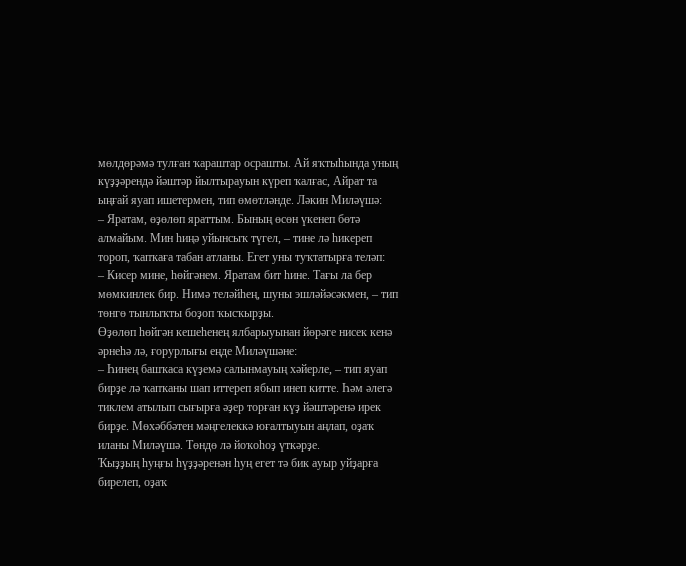мөлдөрәмә тулған ҡараштар осрашты. Ай яҡтыһында уның күҙҙәрендә йәштәр йылтырауын күреп ҡалғас, Айрат та ыңғай яуап ишетермен, тип өмөтләнде. Ләкин Миләүшә:
– Яратам, өҙөлөп яраттым. Бының өсөн үкенеп бөтә алмайым. Мин һиңә уйынсыҡ түгел, – тине лә һикереп тороп, ҡапҡаға табан атланы. Егет уны туҡтатырға теләп:
– Кисер мине, һөйгәнем. Яратам бит һине. Тағы ла бер мөмкинлек бир. Нимә теләйһең, шуны эшләйәсәкмен, – тип төнгө тынлыҡты боҙоп ҡысҡырҙы.
Өҙөлөп һөйгән кешеһенең ялбарыуынан йөрәге нисек кенә әрнеһә лә, ғорурлығы еңде Миләүшәне:
– Һинең башҡаса күҙемә салынмауың хәйерле, – тип яуап бирҙе лә ҡапҡаны шап иттереп ябып инеп китте. Һәм әлегә тиклем атылып сығырға әҙер торған күҙ йәштәренә ирек бирҙе. Мөхәббәтен мәңгелеккә юғалтыуын аңлап, оҙаҡ иланы Миләүшә. Төндө лә йоҡоһоҙ үткәрҙе.
Ҡыҙҙың һуңғы һүҙҙәренән һуң егет тә бик ауыр уйҙарға бирелеп, оҙаҡ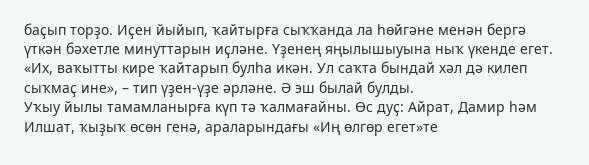баҫып торҙо. Иҫен йыйып, ҡайтырға сыҡҡанда ла һөйгәне менән бергә үткән бәхетле минуттарын иҫләне. Үҙенең яңылышыуына ныҡ үкенде егет. «Их, ваҡытты кире ҡайтарып булһа икән. Ул саҡта бындай хәл дә килеп сыҡмаҫ ине», – тип үҙен-үҙе әрләне. Ә эш былай булды.
Уҡыу йылы тамамланырға күп тә ҡалмағайны. Өс дуҫ: Айрат, Дамир һәм Илшат, ҡыҙыҡ өсөн генә, араларындағы «Иң өлгөр егет»те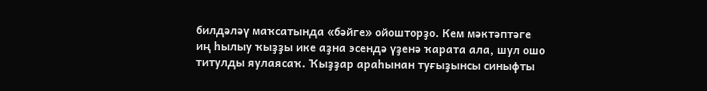билдәләү маҡсатында «бәйге» ойошторҙо. Кем мәктәптәге иң һылыу ҡыҙҙы ике аҙна эсендә үҙенә ҡарата ала, шул ошо титулды яулаясаҡ. Ҡыҙҙар араһынан туғыҙынсы синыфты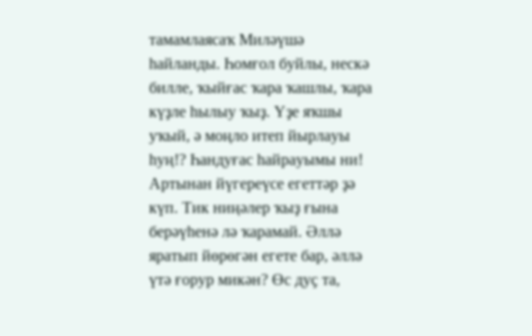тамамлаясаҡ Миләүшә һайланды. Һомғол буйлы, нескә билле, ҡыйғас ҡара ҡашлы, ҡара күҙле һылыу ҡыҙ. Үҙе яҡшы уҡый, ә моңло итеп йырлауы һуң!? Һандуғас һайрауымы ни! Артынан йүгереүсе егеттәр ҙә күп. Тик ниңәлер ҡыҙ ғына берәүһенә лә ҡарамай. Әллә яратып йөрөгән егете бар, әллә үтә ғорур микән? Өс дуҫ та,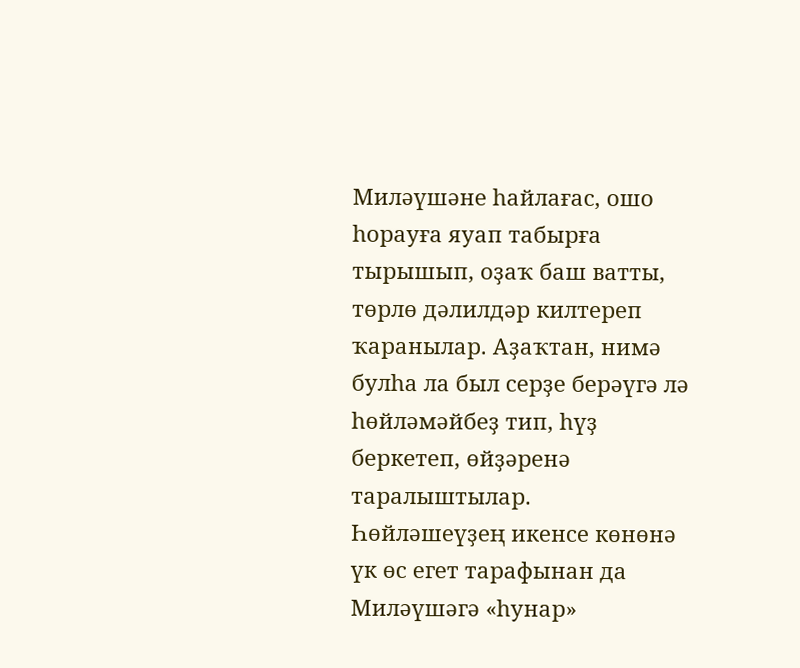Миләүшәне һайлағас, ошо һорауға яуап табырға тырышып, оҙаҡ баш ватты, төрлө дәлилдәр килтереп ҡаранылар. Аҙаҡтан, нимә булһа ла был серҙе берәүгә лә һөйләмәйбеҙ тип, һүҙ беркетеп, өйҙәренә таралыштылар.
Һөйләшеүҙең икенсе көнөнә үк өс егет тарафынан да Миләүшәгә «һунар»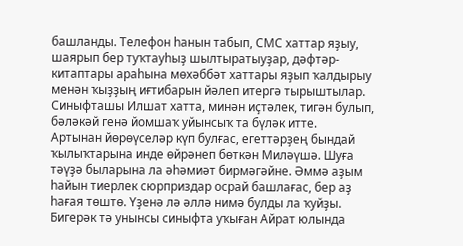башланды. Телефон һанын табып, СМС хаттар яҙыу, шаярып бер туҡтауһыҙ шылтыратыуҙар, дәфтәр-китаптары араһына мөхәббәт хаттары яҙып ҡалдырыу менән ҡыҙҙың иғтибарын йәлеп итергә тырыштылар. Синыфташы Илшат хатта, минән иҫтәлек, тигән булып, бәләкәй генә йомшаҡ уйынсыҡ та бүләк итте.
Артынан йөрөүселәр күп булғас, егеттәрҙең бындай ҡылыҡтарына инде өйрәнеп бөткән Миләүшә. Шуға тәүҙә быларына ла әһәмиәт бирмәгәйне. Әммә аҙым һайын тиерлек сюрприздар осрай башлағас, бер аҙ һағая төштө. Үҙенә лә әллә нимә булды ла ҡуйҙы. Бигерәк тә унынсы синыфта уҡыған Айрат юлында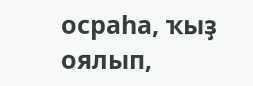осраһа, ҡыҙ оялып,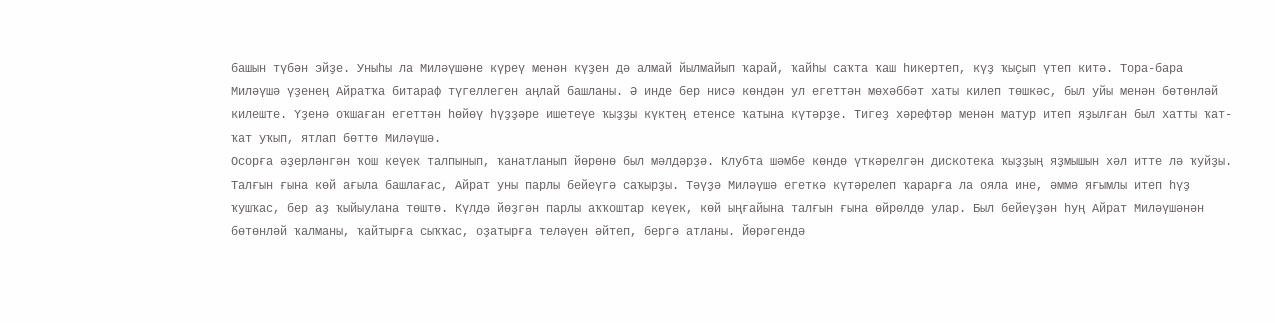башын түбән эйҙе. Уныһы ла Миләүшәне күреү менән күҙен дә алмай йылмайып ҡарай, ҡайһы саҡта ҡаш һикертеп, күҙ ҡыҫып үтеп китә. Тора-бара Миләүшә үҙенең Айратҡа битараф түгеллеген аңлай башланы. Ә инде бер нисә көндән ул егеттән мөхәббәт хаты килеп төшкәс, был уйы менән бөтөнләй килеште. Үҙенә оҡшаған егеттән һөйөү һүҙҙәре ишетеүе ҡыҙҙы күктең етенсе ҡатына күтәрҙе. Тигеҙ хәрефтәр менән матур итеп яҙылған был хатты ҡат-ҡат уҡып, ятлап бөттө Миләүшә.
Осорға әҙерләнгән ҡош кеүек талпынып, ҡанатланып йөрөнө был мәлдәрҙә. Клубта шәмбе көндө үткәрелгән дискотека ҡыҙҙың яҙмышын хәл итте лә ҡуйҙы. Талғын ғына көй ағыла башлағас, Айрат уны парлы бейеүгә саҡырҙы. Тәүҙә Миләүшә егеткә күтәрелеп ҡарарға ла ояла ине, әммә яғымлы итеп һүҙ ҡушҡас, бер аҙ ҡыйыулана төштө. Күлдә йөҙгән парлы аҡҡоштар кеүек, көй ыңғайына талғын ғына өйрөлдө улар. Был бейеүҙән һуң Айрат Миләүшәнән бөтөнләй ҡалманы, ҡайтырға сыҡҡас, оҙатырға теләүен әйтеп, бергә атланы. Йөрәгендә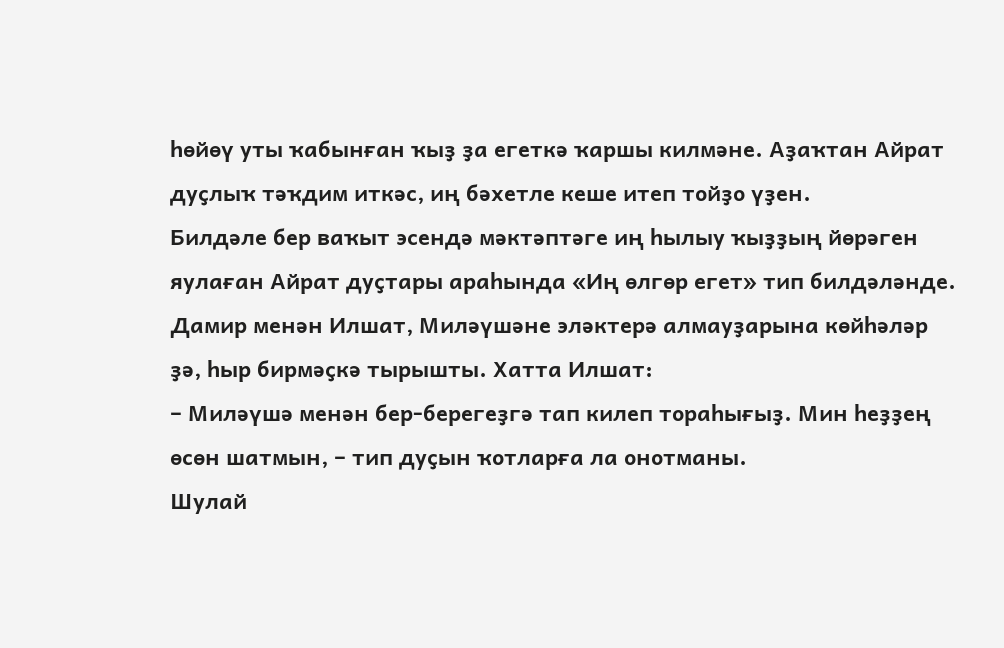һөйөү уты ҡабынған ҡыҙ ҙа егеткә ҡаршы килмәне. Аҙаҡтан Айрат дуҫлыҡ тәҡдим иткәс, иң бәхетле кеше итеп тойҙо үҙен.
Билдәле бер ваҡыт эсендә мәктәптәге иң һылыу ҡыҙҙың йөрәген яулаған Айрат дуҫтары араһында «Иң өлгөр егет» тип билдәләнде. Дамир менән Илшат, Миләүшәне эләктерә алмауҙарына көйһәләр ҙә, һыр бирмәҫкә тырышты. Хатта Илшат:
– Миләүшә менән бер-берегеҙгә тап килеп тораһығыҙ. Мин һеҙҙең өсөн шатмын, – тип дуҫын ҡотларға ла онотманы.
Шулай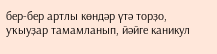бер-бер артлы көндәр үтә торҙо, уҡыуҙар тамамланып, йәйге каникул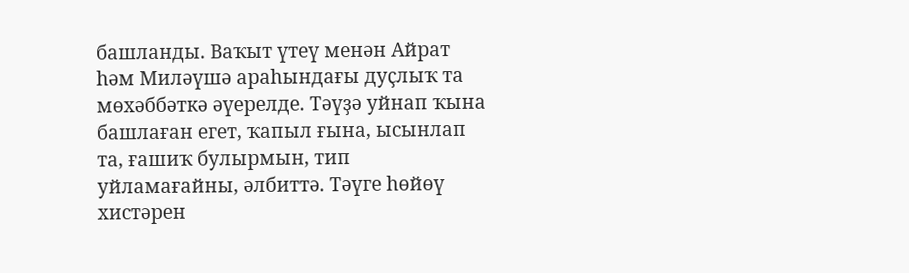башланды. Ваҡыт үтеү менән Айрат һәм Миләүшә араһындағы дуҫлыҡ та мөхәббәткә әүерелде. Тәүҙә уйнап ҡына башлаған егет, ҡапыл ғына, ысынлап та, ғашиҡ булырмын, тип уйламағайны, әлбиттә. Тәүге һөйөү хистәрен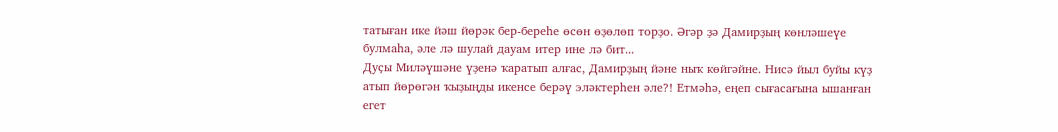татыған ике йәш йөрәк бер-береһе өсөн өҙөлөп торҙо. Әгәр ҙә Дамирҙың көнләшеүе булмаһа, әле лә шулай дауам итер ине лә бит...
Дуҫы Миләүшәне үҙенә ҡаратып алғас, Дамирҙың йәне ныҡ көйгәйне. Нисә йыл буйы күҙ атып йөрөгән ҡыҙыңды икенсе берәү эләктерһен әле?! Етмәһә, еңеп сығасағына ышанған егет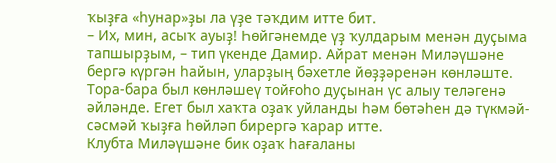ҡыҙға «һунар»ҙы ла үҙе тәҡдим итте бит.
– Их, мин, асыҡ ауыҙ! Һөйгәнемде үҙ ҡулдарым менән дуҫыма тапшырҙым, – тип үкенде Дамир. Айрат менән Миләүшәне бергә күргән һайын, уларҙың бәхетле йөҙҙәренән көнләште. Тора-бара был көнләшеү тойғоһо дуҫынан үс алыу теләгенә әйләнде. Егет был хаҡта оҙаҡ уйланды һәм бөтәһен дә түкмәй-сәсмәй ҡыҙға һөйләп бирергә ҡарар итте.
Клубта Миләүшәне бик оҙаҡ һағаланы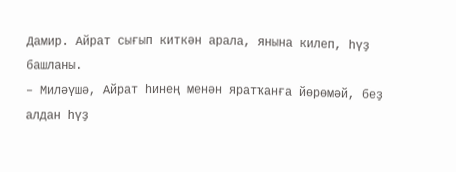Дамир. Айрат сығып киткән арала, янына килеп, һүҙ башланы.
– Миләүшә, Айрат һинең менән яратҡанға йөрөмәй, беҙ алдан һүҙ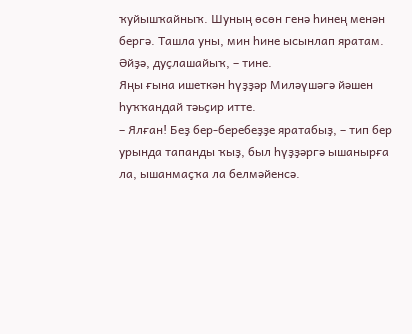ҡуйышҡайныҡ. Шуның өсөн генә һинең менән бергә. Ташла уны, мин һине ысынлап яратам. Әйҙә, дуҫлашайыҡ, – тине.
Яңы ғына ишеткән һүҙҙәр Миләүшәгә йәшен һуҡҡандай тәьҫир итте.
– Ялған! Беҙ бер-беребеҙҙе яратабыҙ, – тип бер урында тапанды ҡыҙ, был һүҙҙәргә ышанырға ла, ышанмаҫҡа ла белмәйенсә.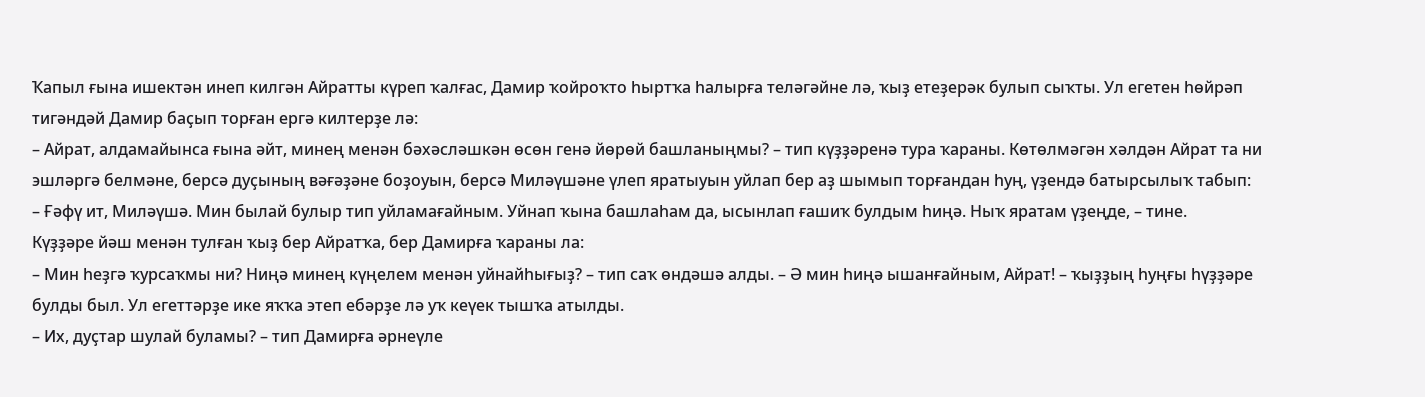Ҡапыл ғына ишектән инеп килгән Айратты күреп ҡалғас, Дамир ҡойроҡто һыртҡа һалырға теләгәйне лә, ҡыҙ етеҙерәк булып сыҡты. Ул егетен һөйрәп тигәндәй Дамир баҫып торған ергә килтерҙе лә:
– Айрат, алдамайынса ғына әйт, минең менән бәхәсләшкән өсөн генә йөрөй башланыңмы? – тип күҙҙәренә тура ҡараны. Көтөлмәгән хәлдән Айрат та ни эшләргә белмәне, берсә дуҫының вәғәҙәне боҙоуын, берсә Миләүшәне үлеп яратыуын уйлап бер аҙ шымып торғандан һуң, үҙендә батырсылыҡ табып:
– Ғәфү ит, Миләүшә. Мин былай булыр тип уйламағайным. Уйнап ҡына башлаһам да, ысынлап ғашиҡ булдым һиңә. Ныҡ яратам үҙеңде, – тине.
Күҙҙәре йәш менән тулған ҡыҙ бер Айратҡа, бер Дамирға ҡараны ла:
– Мин һеҙгә ҡурсаҡмы ни? Ниңә минең күңелем менән уйнайһығыҙ? – тип саҡ өндәшә алды. – Ә мин һиңә ышанғайным, Айрат! – ҡыҙҙың һуңғы һүҙҙәре булды был. Ул егеттәрҙе ике яҡҡа этеп ебәрҙе лә уҡ кеүек тышҡа атылды.
– Их, дуҫтар шулай буламы? – тип Дамирға әрнеүле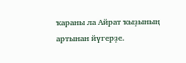ҡараны ла Айрат ҡыҙының артынан йүгерҙе.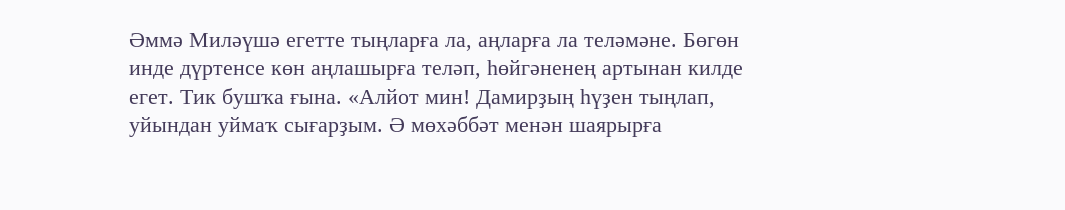Әммә Миләүшә егетте тыңларға ла, аңларға ла теләмәне. Бөгөн инде дүртенсе көн аңлашырға теләп, һөйгәненең артынан килде егет. Тик бушҡа ғына. «Алйот мин! Дамирҙың һүҙен тыңлап, уйындан уймаҡ сығарҙым. Ә мөхәббәт менән шаярырға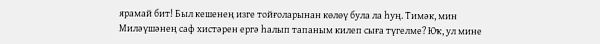ярамай бит! Был кешенең изге тойғоларынан көлөү була ла һуң. Тимәк, мин Миләүшәнең саф хистәрен ергә һалып тапаным килеп сыға түгелме? Юҡ, ул мине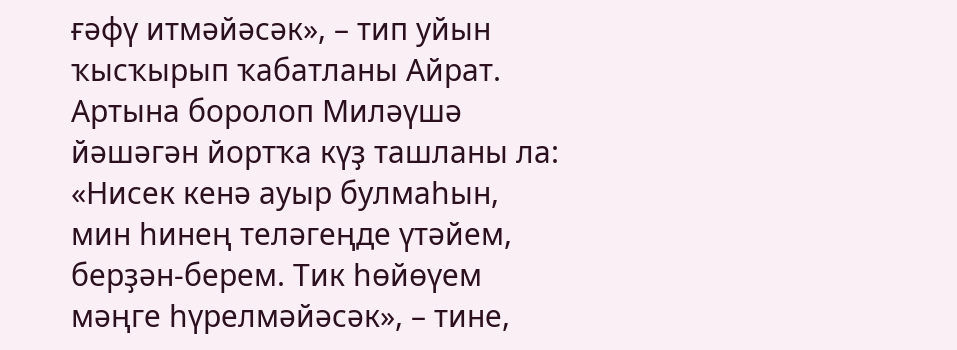ғәфү итмәйәсәк», – тип уйын ҡысҡырып ҡабатланы Айрат. Артына боролоп Миләүшә йәшәгән йортҡа күҙ ташланы ла: «Нисек кенә ауыр булмаһын, мин һинең теләгеңде үтәйем, берҙән-берем. Тик һөйөүем мәңге һүрелмәйәсәк», – тине,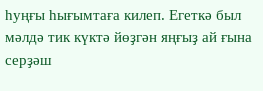һуңғы һығымтаға килеп. Егеткә был мәлдә тик күктә йөҙгән яңғыҙ ай ғына серҙәш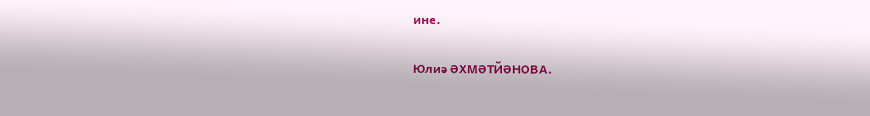ине.

Юлиә ӘХМӘТЙӘНОВА.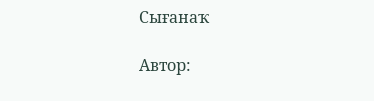Сығанаҡ

Автор: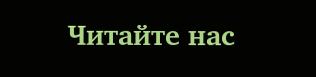Читайте нас